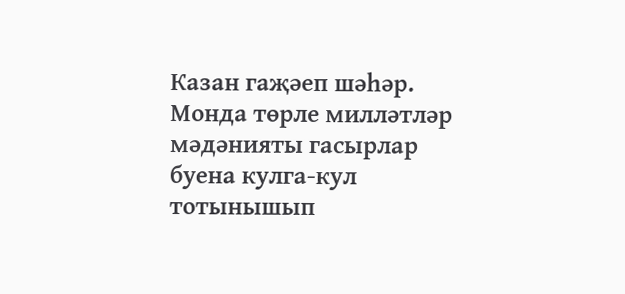Казан гаҗәеп шәһәр. Монда төрле милләтләр мәдәнияты гасырлар буена кулга-кул тотынышып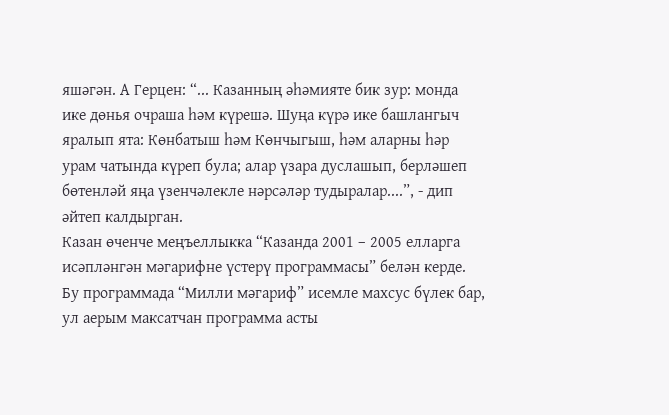яшәгән. А Герцен: “... Казанның әһәмияте бик зур: монда ике дөнья очраша һәм күрешә. Шуңа күрә ике башлангыч яралып ята: Көнбатыш һәм Көнчыгыш, һәм аларны һәр урам чатында күреп була; алар үзара дуслашып, берләшеп бөтенләй яңа үзенчәлекле нәрсәләр тудыралар....”, - дип әйтеп калдырган.
Казан өченче меңъеллыкка “Казанда 2001 – 2005 елларга исәпләнгән мәгарифне үстерү программасы” белән керде. Бу программада “Милли мәгариф” исемле махсус бүлек бар, ул аерым максатчан программа асты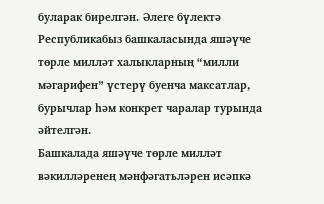буларак бирелгән. Әлеге бүлектә Республикабыз башкаласында яшәүче төрле милләт халыкларның “милли мәгарифен” үстерү буенча максатлар, бурычлар һәм конкрет чаралар турында әйтелгән.
Башкалада яшәүче төрле милләт вәкилләренең мәнфәгатьләрен исәпкә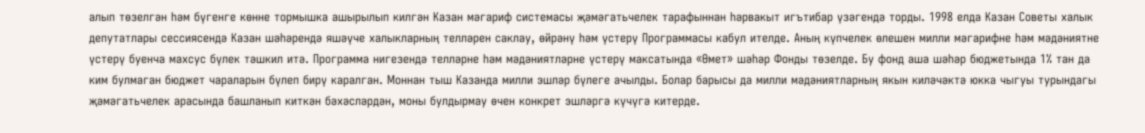алып төзелгән һәм бүгенге көнне тормышка ашырылып килгән Казан мәгариф системасы җәмәгатьчелек тарафыннан һәрвакыт игътибар үзәгендә торды. 1998 елда Казан Советы халык депутатлары сессиясендә Казан шәһәрендә яшәүче халыкларның телләрен саклау, өйрәнү һәм үстерү Программасы кабул ителде. Аның күпчелек өлешен милли мәгарифне һәм мәдәниятне үстерү буенча махсус бүлек тәшкил итә. Программа нигезендә телләрне һәм мәдәниятләрне үстерү максатында «Өмет» шәһәр Фонды төзелде. Бу фонд аша шәһәр бюджетында 1% тан да ким булмаган бюджет чараларын бүлеп бирү каралган. Моннан тыш Казанда милли эшләр бүлеге ачылды. Болар барысы да милли мәдәниятларның якын киләчәктә юкка чыгуы турындагы җәмәгатьчелек арасында башланып киткән бәхәсләрдән, моны булдырмау өчен конкрет эшләргә күчүгә китерде.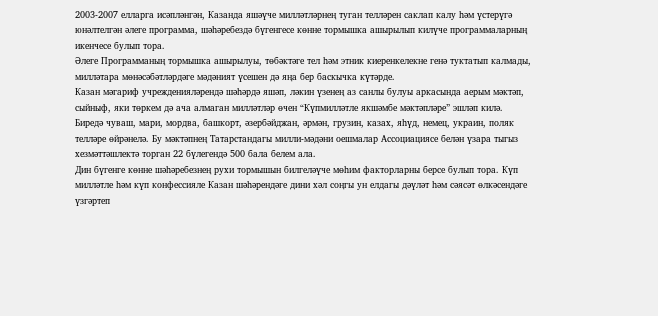2003-2007 елларга исәпләнгән, Казанда яшәүче милләтләрнең туган телләрен саклап калу һәм үстерүгә юнәлтелгән әлеге программа, шәһәребездә бүгенгесе көнне тормышка ашырылып килүче программаларның икенчесе булып тора.
Әлеге Программаның тормышка ашырылуы, төбәктәге тел һәм этник киеренкелекне генә туктатып калмады, милләтара мөнәсәбәтләрдәге мәдәният үсешен дә яңа бер баскычка күтәрде.
Казан мәгариф учрежденияләрендә шәһәрдә яшәп, ләкин үзенең аз санлы булуы аркасында аерым мәктәп, сыйныф, яки төркем дә ача алмаган милләтләр өчен “Күпмилләтле якшәмбе мәктәпләре” эшләп килә. Биредә чуваш, мари, мордва, башкорт, әзербәйджан, әрмән, грузин, казах, яһүд, немец, украин, поляк телләре өйрәнелә. Бу мәктәпнең Татарстандагы милли-мәдәни оешмалар Ассоциациясе белән үзара тыгыз хезмәттәшлектә торган 22 бүлегендә 500 бала белем ала.
Дин бүгенге көнне шәһәребезнең рухи тормышын билгеләүче мөһим факторларны берсе булып тора. Күп милләтле һәм күп конфессияле Казан шәһәрендәге дини хәл соңгы ун елдагы дәүләт һәм сәясәт өлкәсендәге үзгәртеп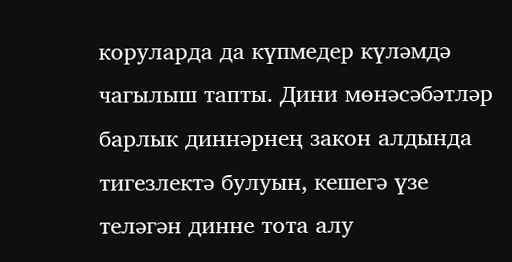коруларда да күпмедер күләмдә чагылыш тапты. Дини мөнәсәбәтләр барлык диннәрнең закон алдында тигезлектә булуын, кешегә үзе теләгән динне тота алу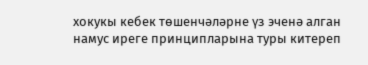хокукы кебек төшенчәләрне үз эченә алган намус иреге принципларына туры китереп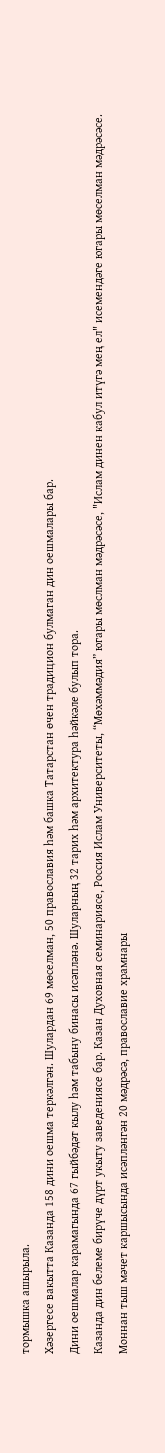тормышка ашырыла.
Хәзергесе вакытта Казанда 158 дини оешма теркәлгән. Шулардан 69 мөселман, 50 православия һәм башка Татарстан өчен традицион булмаган дин оешмалары бар.
Дини оешмалар карамагында 67 гыйбәдәт кылу һәм табыну бинасы исәпләнә. Шуларның 32 тарих һәм архитектура һәйкәле булып тора.
Казанда дин белеме бирүче дүрт укыту заведениясе бар. Казан Духовная семинариясе, Россия Ислам Университеты, “Мөхәммәдия” югары мөслман мәдрәсәсе, "Ислам динен кабул итүгә мең ел" исемендәге югары мөселман мәдрәсәсе. Моннан тыш мәчет каршысында исәпләнгән 20 мәдрәсә, православие храмнары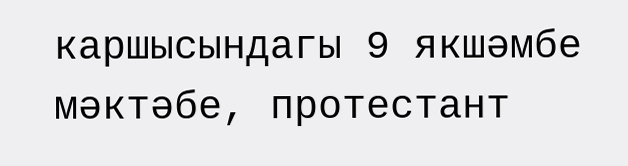каршысындагы 9 якшәмбе мәктәбе, протестант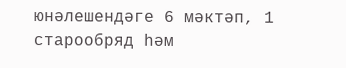юнәлешендәге 6 мәктәп, 1 старообряд һәм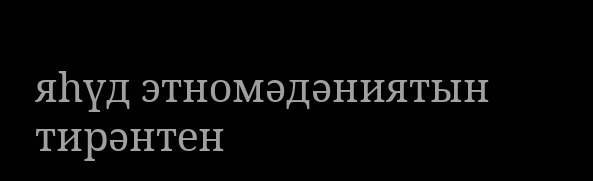яһүд этномәдәниятын тирәнтен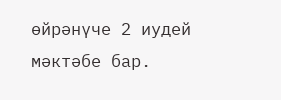өйрәнүче 2 иудей мәктәбе бар.